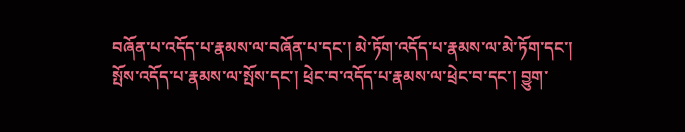བཞོན་པ་འདོད་པ་རྣམས་ལ་བཞོན་པ་དང་། མེ་ཏོག་འདོད་པ་རྣམས་ལ་མེ་ཏོག་དང་། སྤོས་འདོད་པ་རྣམས་ལ་སྤོས་དང་། ཕྲེང་བ་འདོད་པ་རྣམས་ལ་ཕྲེང་བ་དང་། བྱུག་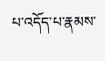པ་འདོད་པ་རྣམས་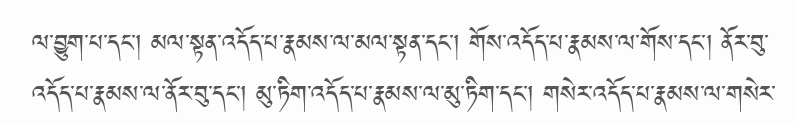ལ་བྱུག་པ་དང་། མལ་སྟན་འདོད་པ་རྣམས་ལ་མལ་སྟན་དང་། གོས་འདོད་པ་རྣམས་ལ་གོས་དང་། ནོར་བུ་འདོད་པ་རྣམས་ལ་ནོར་བུ་དང་། མུ་ཏིག་འདོད་པ་རྣམས་ལ་མུ་ཏིག་དང་། གསེར་འདོད་པ་རྣམས་ལ་གསེར་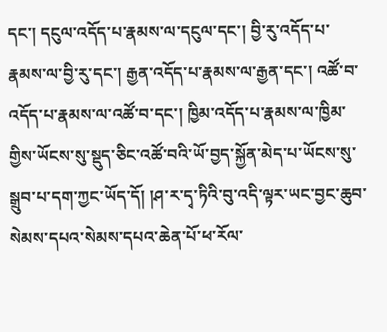དང་། དངུལ་འདོད་པ་རྣམས་ལ་དངུལ་དང་། བྱི་རུ་འདོད་པ་རྣམས་ལ་བྱི་རུ་དང་། རྒྱན་འདོད་པ་རྣམས་ལ་རྒྱན་དང་། འཚོ་བ་འདོད་པ་རྣམས་ལ་འཚོ་བ་དང་། ཁྱིམ་འདོད་པ་རྣམས་ལ་ཁྱིམ་གྱིས་ཡོངས་སུ་སྡུད་ཅིང་འཚོ་བའི་ཡོ་བྱད་སྐྱོན་མེད་པ་ཡོངས་སུ་སྒྲུབ་པ་དག་ཀྱང་ཡོད་དོ། །ཤ་ར་དྭ་ཏིའི་བུ་འདི་ལྟར་ཡང་བྱང་ཆུབ་སེམས་དཔའ་སེམས་དཔའ་ཆེན་པོ་ཕ་རོལ་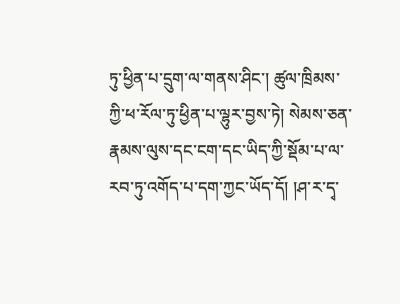ཏུ་ཕྱིན་པ་དྲུག་ལ་གནས་ཤིང་། ཚུལ་ཁྲིམས་ཀྱི་ཕ་རོལ་ཏུ་ཕྱིན་པ་ལྷུར་བྱས་ཏེ། སེམས་ཅན་རྣམས་ལུས་དང་ངག་དང་ཡིད་ཀྱི་སྡོམ་པ་ལ་རབ་ཏུ་འགོད་པ་དག་ཀྱང་ཡོད་དོ། །ཤ་ར་དྭ་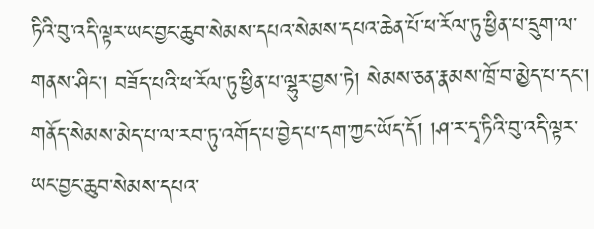ཏིའི་བུ་འདི་ལྟར་ཡང་བྱང་ཆུབ་སེམས་དཔའ་སེམས་དཔའ་ཆེན་པོ་ཕ་རོལ་ཏུ་ཕྱིན་པ་དྲུག་ལ་གནས་ཤིང་། བཟོད་པའི་ཕ་རོལ་ཏུ་ཕྱིན་པ་ལྷུར་བྱས་ཏེ། སེམས་ཅན་རྣམས་ཁྲོ་བ་མྱེད་པ་དང་། གནོད་སེམས་མེད་པ་ལ་རབ་ཏུ་འགོད་པ་བྱེད་པ་དག་ཀྱང་ཡོད་དོ། །ཤ་ར་དྭ་ཏིའི་བུ་འདི་ལྟར་ཡང་བྱང་ཆུབ་སེམས་དཔའ་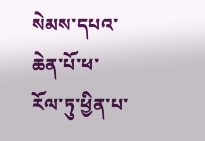སེམས་དཔའ་ཆེན་པོ་ཕ་རོལ་ཏུ་ཕྱིན་པ་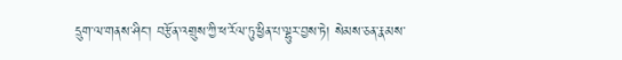དྲུག་ལ་གནས་ཤིང་། བརྩོན་འགྲུས་ཀྱི་ཕ་རོལ་ཏུ་ཕྱིན་པ་ལྷུར་བྱས་ཏེ། སེམས་ཅན་རྣམས་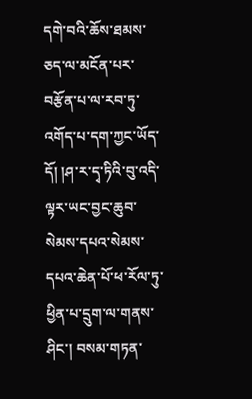དགེ་བའི་ཆོས་ཐམས་ཅད་ལ་མངོན་པར་བརྩོན་པ་ལ་རབ་ཏུ་འགོད་པ་དག་ཀྱང་ཡོད་དོ། །ཤ་ར་དྭ་ཏིའི་བུ་འདི་ལྟར་ཡང་བྱང་ཆུབ་སེམས་དཔའ་སེམས་དཔའ་ཆེན་པོ་ཕ་རོལ་ཏུ་ཕྱིན་པ་དྲུག་ལ་གནས་ཤིང་། བསམ་གཏན་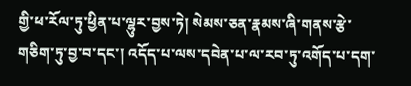གྱི་ཕ་རོལ་ཏུ་ཕྱིན་པ་ལྷུར་བྱས་ཏེ། སེམས་ཅན་རྣམས་ཞི་གནས་རྩེ་གཅིག་ཏུ་བྱ་བ་དང་། འདོད་པ་ལས་དབེན་པ་ལ་རབ་ཏུ་འགོད་པ་དག་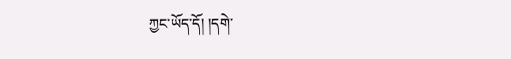ཀྱང་ཡོད་དོ། །དགེ་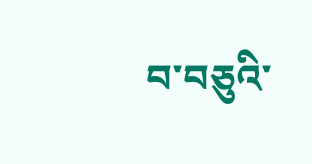བ་བཅུའི་